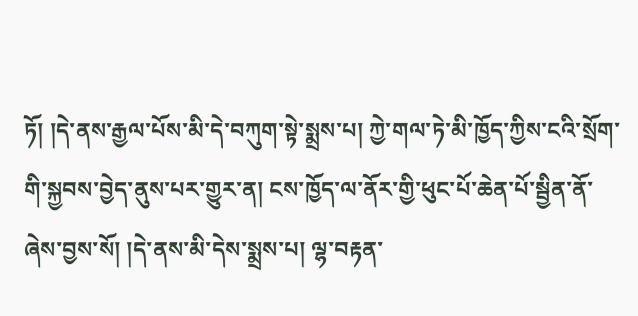ཏོ། །དེ་ནས་རྒྱལ་པོས་མི་དེ་བཀུག་སྟེ་སྨྲས་པ། ཀྱེ་གལ་ཏེ་མི་ཁྱོད་ཀྱིས་ངའི་སྲོག་གི་སྐྱབས་བྱེད་ནུས་པར་གྱུར་ན། ངས་ཁྱོད་ལ་ནོར་གྱི་ཕུང་པོ་ཆེན་པོ་སྦྱིན་ནོ་ཞེས་བྱས་སོ། །དེ་ནས་མི་དེས་སྨྲས་པ། ལྷ་བརྟན་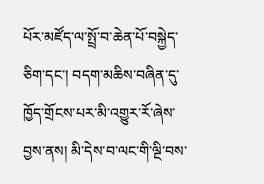པོར་མཛོད་ལ་སྤྲོ་བ་ཆེན་པོ་བསྐྱེད་ཅིག་དང་། བདག་མཆིས་བཞིན་དུ་ཁྱོད་གྲོངས་པར་མི་འགྱུར་རོ་ཞེས་བྱས་ནས། མི་དེས་བ་ལང་གི་ལྔི་བས་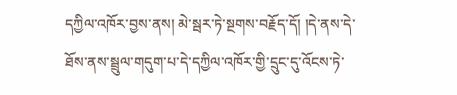དཀྱིལ་འཁོར་བྱས་ནས། མེ་སྦར་ཏེ་སྔགས་བརྗོད་དོ། །དེ་ནས་དེ་ཐོས་ནས་སྦྲུལ་གདུག་པ་དེ་དཀྱིལ་འཁོར་གྱི་དྲུང་དུ་འོངས་ཏེ་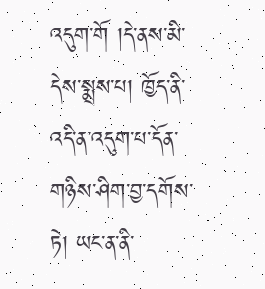འདུག་གོ །དེ་ནས་མི་དེས་སྨྲས་པ། ཁྱོད་ནི་འདི་ན་འདུག་པ་དོན་གཉིས་ཤིག་བྱ་དགོས་ཏེ། ཡང་ན་ནི་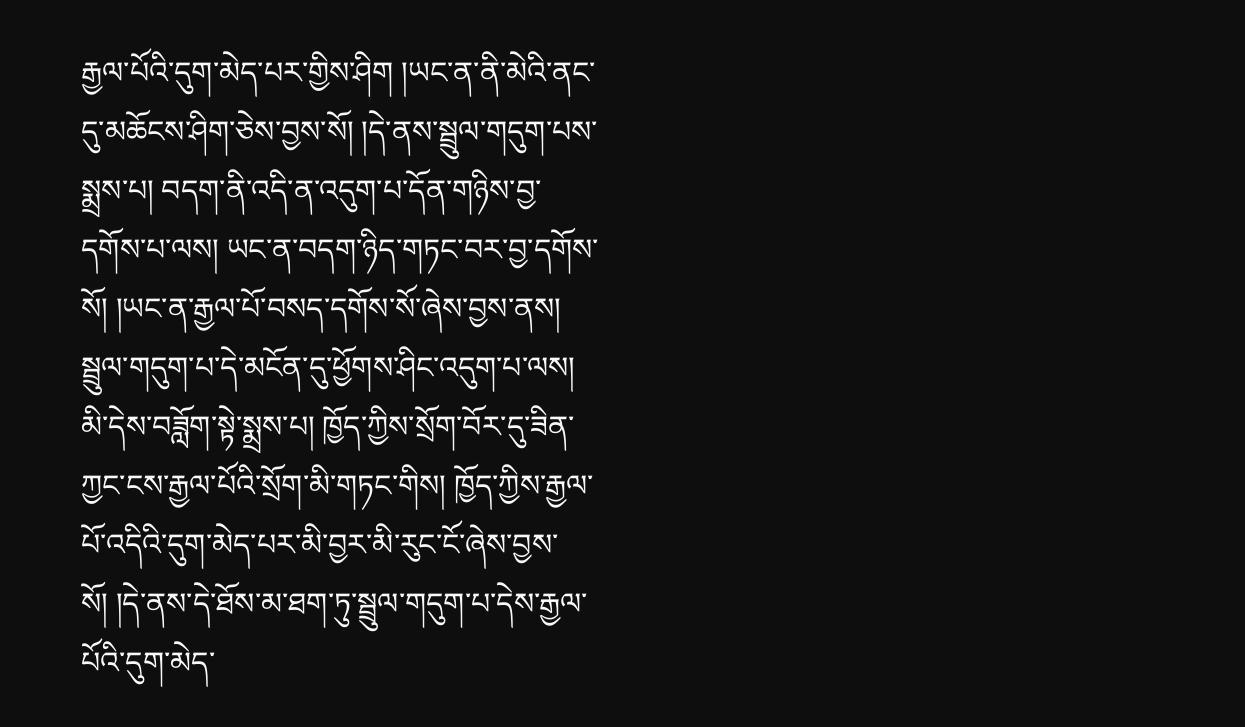རྒྱལ་པོའི་དུག་མེད་པར་གྱིས་ཤིག །ཡང་ན་ནི་མེའི་ནང་དུ་མཆོངས་ཤིག་ཅེས་བྱས་སོ། །དེ་ནས་སྦྲུལ་གདུག་པས་སྨྲས་པ། བདག་ནི་འདི་ན་འདུག་པ་དོན་གཉིས་བྱ་དགོས་པ་ལས། ཡང་ན་བདག་ཉིད་གཏང་བར་བྱ་དགོས་སོ། །ཡང་ན་རྒྱལ་པོ་བསད་དགོས་སོ་ཞེས་བྱས་ནས། སྦྲུལ་གདུག་པ་དེ་མངོན་དུ་ཕྱོགས་ཤིང་འདུག་པ་ལས། མི་དེས་བཟློག་སྟེ་སྨྲས་པ། ཁྱོད་ཀྱིས་སྲོག་བོར་དུ་ཟིན་ཀྱང་ངས་རྒྱལ་པོའི་སྲོག་མི་གཏང་གིས། ཁྱོད་ཀྱིས་རྒྱལ་པོ་འདིའི་དུག་མེད་པར་མི་བྱར་མི་རུང་ངོ་ཞེས་བྱས་སོ། །དེ་ནས་དེ་ཐོས་མ་ཐག་ཏུ་སྦྲུལ་གདུག་པ་དེས་རྒྱལ་པོའི་དུག་མེད་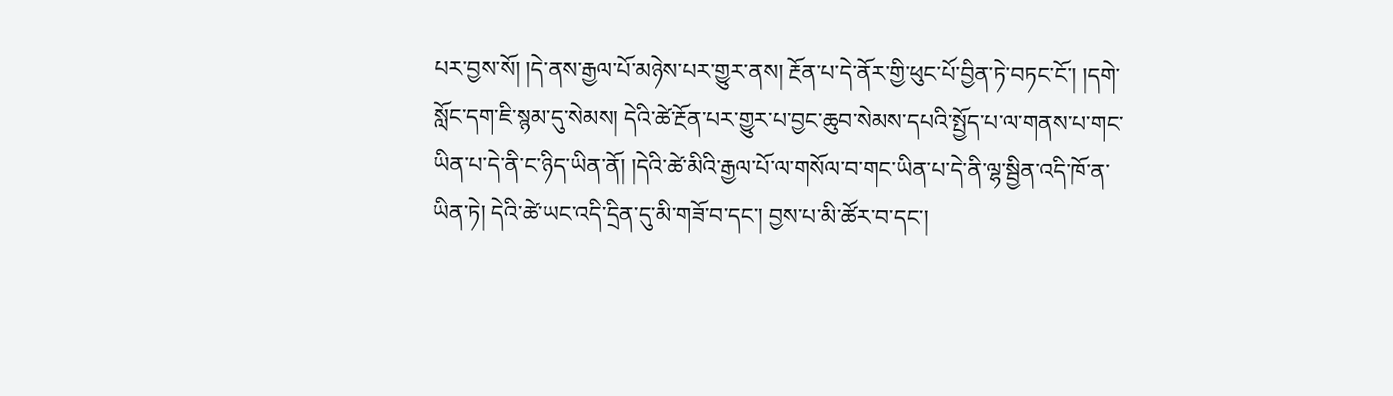པར་བྱས་སོ། །དེ་ནས་རྒྱལ་པོ་མཉེས་པར་གྱུར་ནས། རྔོན་པ་དེ་ནོར་གྱི་ཕུང་པོ་བྱིན་ཏེ་བཏང་ངོ་། །དགེ་སློང་དག་ཇི་སྙམ་དུ་སེམས། དེའི་ཚེ་རྔོན་པར་གྱུར་པ་བྱང་ཆུབ་སེམས་དཔའི་སྤྱོད་པ་ལ་གནས་པ་གང་ཡིན་པ་དེ་ནི་ང་ཉིད་ཡིན་ནོ། །དེའི་ཚེ་མིའི་རྒྱལ་པོ་ལ་གསོལ་བ་གང་ཡིན་པ་དེ་ནི་ལྷ་སྦྱིན་འདི་ཁོ་ན་ཡིན་ཏེ། དེའི་ཚེ་ཡང་འདི་དྲིན་དུ་མི་གཟོ་བ་དང་། བྱས་པ་མི་ཚོར་བ་དང་།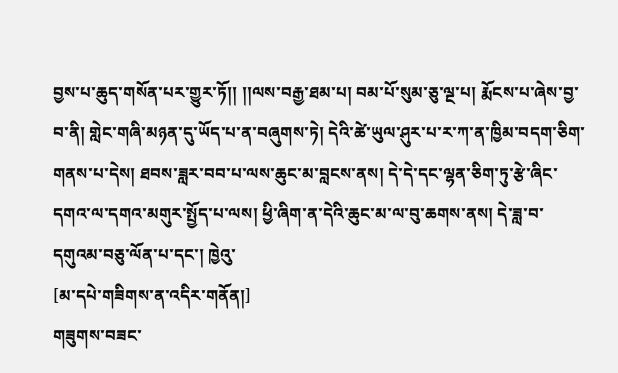བྱས་པ་ཆུད་གསོན་པར་གྱུར་ཏོ།། །།ལས་བརྒྱ་ཐམ་པ། བམ་པོ་སུམ་ཅུ་ལྔ་པ། རྨོངས་པ་ཞེས་བྱ་བ་ནི། གླེང་གཞི་མཉན་དུ་ཡོད་པ་ན་བཞུགས་ཏེ། དེའི་ཚེ་ཡུལ་ཤུར་པ་ར་ཀ་ན་ཁྱིམ་བདག་ཅིག་གནས་པ་དེས། ཐབས་ཟླར་བབ་པ་ལས་ཆུང་མ་བླངས་ནས། དེ་དེ་དང་ལྷན་ཅིག་ཏུ་རྩེ་ཞིང་དགའ་ལ་དགའ་མགུར་སྤྱོད་པ་ལས། ཕྱི་ཞིག་ན་དེའི་ཆུང་མ་ལ་བུ་ཆགས་ནས། དེ་ཟླ་བ་དགུའམ་བཅུ་ལོན་པ་དང་། ཁྱེའུ་
[མ་དཔེ་གཟིགས་ན་འདིར་གནོན།]
གཟུགས་བཟང་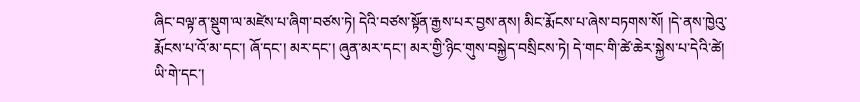ཞིང་བལྟ་ན་སྡུག་ལ་མཛེས་པ་ཞིག་བཙས་ཏེ། དེའི་བཙས་སྟོན་རྒྱས་པར་བྱས་ནས། མིང་རྨོངས་པ་ཞེས་བཏགས་སོ། །དེ་ནས་ཁྱེའུ་རྨོངས་པ་འོ་མ་དང་། ཞོ་དང་། མར་དང་། ཞུན་མར་དང་། མར་གྱི་ཉིང་གུས་བསྐྱེད་བསྲིངས་ཏེ། དེ་གང་གི་ཚེ་ཆེར་སྐྱེས་པ་དེའི་ཚེ། ཡི་གེ་དང་།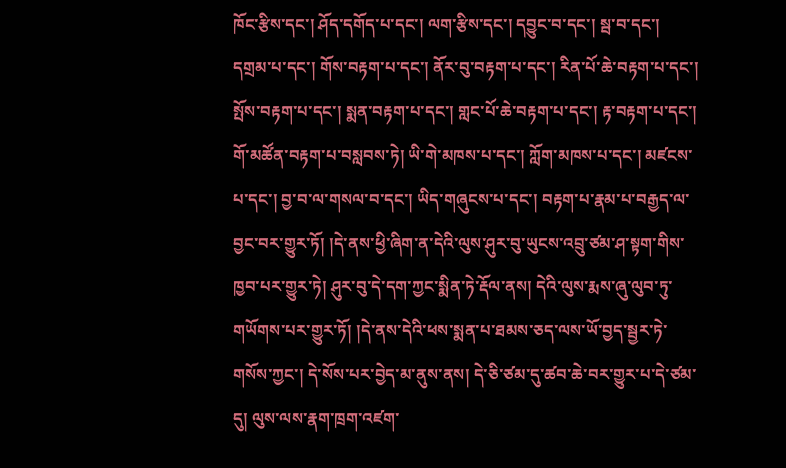ཁོང་རྩིས་དང་། ཤོད་དགོད་པ་དང་། ལག་རྩིས་དང་། དབྱུང་བ་དང་། སྦ་བ་དང་། དགྲམ་པ་དང་། གོས་བརྟག་པ་དང་། ནོར་བུ་བརྟག་པ་དང་། རིན་པོ་ཆེ་བརྟག་པ་དང་། སྤོས་བརྟག་པ་དང་། སྨན་བརྟག་པ་དང་། གླང་པོ་ཆེ་བརྟག་པ་དང་། རྟ་བརྟག་པ་དང་། གོ་མཚོན་བརྟག་པ་བསླབས་ཏེ། ཡི་གེ་མཁས་པ་དང་། ཀློག་མཁས་པ་དང་། མཛངས་པ་དང་། བྱ་བ་ལ་གསལ་བ་དང་། ཡིད་གཞུངས་པ་དང་། བརྟག་པ་རྣམ་པ་བརྒྱད་ལ་བྱང་བར་གྱུར་ཏོ། །དེ་ནས་ཕྱི་ཞིག་ན་དེའི་ལུས་ཤུར་བུ་ཡུངས་འབྲུ་ཙམ་ཤ་སྟག་གིས་ཁྱབ་པར་གྱུར་ཏེ། ཤུར་བུ་དེ་དག་ཀྱང་སྨིན་ཏེ་རྡོལ་ནས། དེའི་ལུས་རྨས་ཞུ་ལུབ་ཏུ་གཡོགས་པར་གྱུར་ཏོ། །དེ་ནས་དེའི་ཕས་སྨན་པ་ཐམས་ཅད་ལས་ཡོ་བྱད་སྦྱར་ཏེ་གསོས་ཀྱང་། དེ་སོས་པར་བྱེད་མ་ནུས་ནས། དེ་ཅི་ཙམ་དུ་ཚབ་ཆེ་བར་གྱུར་པ་དེ་ཙམ་དུ། ལུས་ལས་རྣག་ཁྲག་འཛག་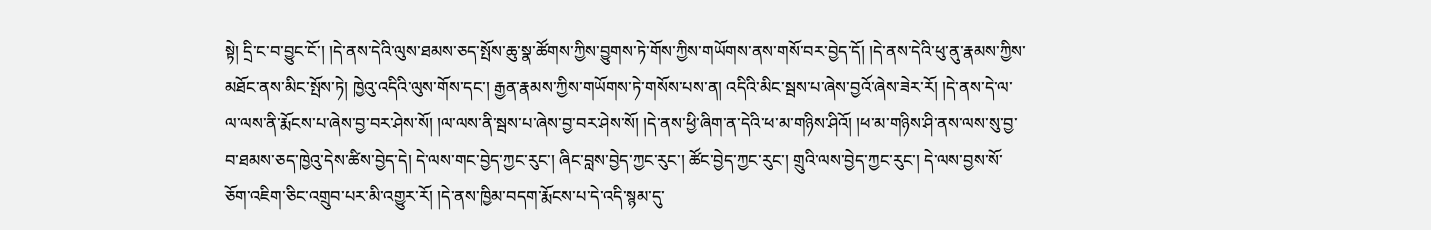སྟེ། དྲི་ང་བ་བྱུང་ངོ་། །དེ་ནས་དེའི་ལུས་ཐམས་ཅད་སྤོས་ཆུ་སྣ་ཚོགས་ཀྱིས་བྱུགས་ཏེ་གོས་ཀྱིས་གཡོགས་ནས་གསོ་བར་བྱེད་དོ། །དེ་ནས་དེའི་ཕུ་ནུ་རྣམས་ཀྱིས་མཐོང་ནས་མིང་སྤོས་ཏེ། ཁྱེའུ་འདིའི་ལུས་གོས་དང་། རྒྱན་རྣམས་ཀྱིས་གཡོགས་ཏེ་གསོས་པས་ན། འདིའི་མིང་སྦས་པ་ཞེས་བྱའོ་ཞེས་ཟེར་རོ། །དེ་ནས་དེ་ལ་ལ་ལས་ནི་རྨོངས་པ་ཞེས་བྱ་བར་ཤེས་སོ། །ལ་ལས་ནི་སྦས་པ་ཞེས་བྱ་བར་ཤེས་སོ། །དེ་ནས་ཕྱི་ཞིག་ན་དེའི་ཕ་མ་གཉིས་ཤིའོ། །ཕ་མ་གཉིས་ཤི་ནས་ལས་སུ་བྱ་བ་ཐམས་ཅད་ཁྱེའུ་དེས་ཚིས་བྱེད་དེ། དེ་ལས་གང་བྱེད་ཀྱང་རུང་། ཞིང་བླས་བྱེད་ཀྱང་རུང་། ཚོང་བྱེད་ཀྱང་རུང་། གྲུའི་ལས་བྱེད་ཀྱང་རུང་། དེ་ལས་བྱས་སོ་ཅོག་འཇིག་ཅིང་འགྲུབ་པར་མི་འགྱུར་རོ། །དེ་ནས་ཁྱིམ་བདག་རྨོངས་པ་དེ་འདི་སྙམ་དུ་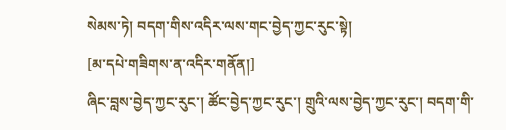སེམས་ཏེ། བདག་གིས་འདིར་ལས་གང་བྱེད་ཀྱང་རུང་སྟེ།
[མ་དཔེ་གཟིགས་ན་འདིར་གནོན།]
ཞིང་བླས་བྱེད་ཀྱང་རུང་། ཚོང་བྱེད་ཀྱང་རུང་། གྲུའི་ལས་བྱེད་ཀྱང་རུང་། བདག་གི་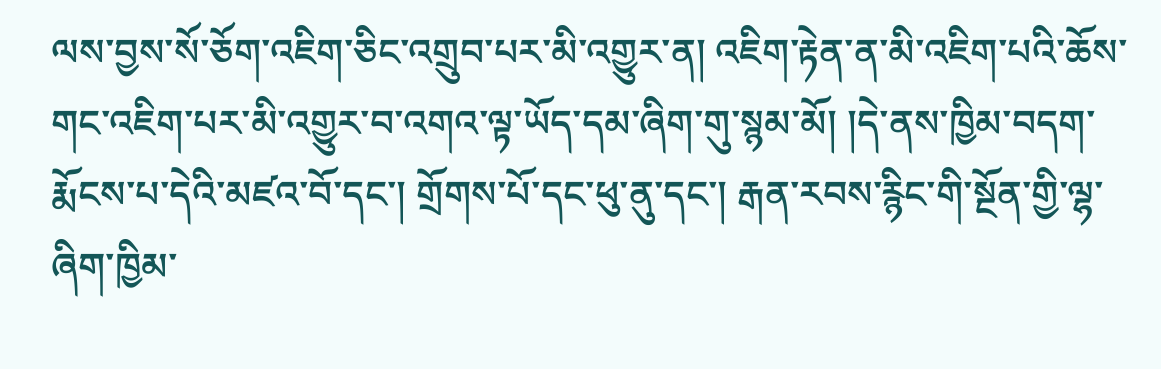ལས་བྱས་སོ་ཅོག་འཇིག་ཅིང་འགྲུབ་པར་མི་འགྱུར་ན། འཇིག་རྟེན་ན་མི་འཇིག་པའི་ཆོས་གང་འཇིག་པར་མི་འགྱུར་བ་འགའ་ལྟ་ཡོད་དམ་ཞིག་གུ་སྙམ་མོ། །དེ་ནས་ཁྱིམ་བདག་རྨོངས་པ་དེའི་མཛའ་བོ་དང་། གྲོགས་པོ་དང་ཕུ་ནུ་དང་། རྒན་རབས་རྙིང་གི་སྔོན་གྱི་ལྷ་ཞིག་ཁྱིམ་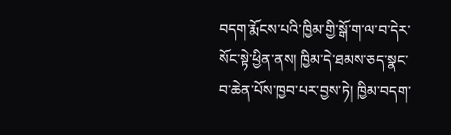བདག་རྨོངས་པའི་ཁྱིམ་གྱི་སྒོ་ག་ལ་བ་དེར་སོང་སྟེ་ཕྱིན་ནས། ཁྱིམ་དེ་ཐམས་ཅད་སྣང་བ་ཆེན་པོས་ཁྱབ་པར་བྱས་ཏེ། ཁྱིམ་བདག་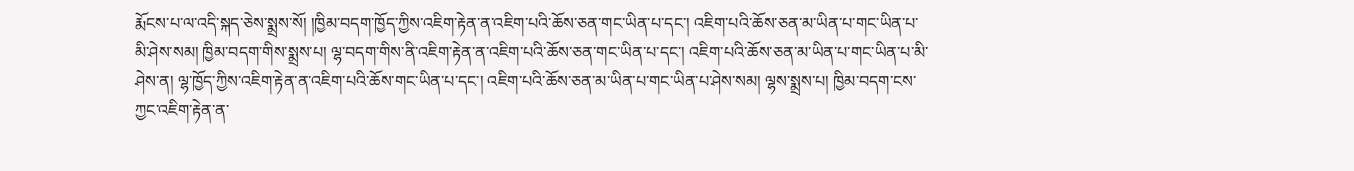རྨོངས་པ་ལ་འདི་སྐད་ཅེས་སྨྲས་སོ། །ཁྱིམ་བདག་ཁྱོད་ཀྱིས་འཇིག་རྟེན་ན་འཇིག་པའི་ཆོས་ཅན་གང་ཡིན་པ་དང་། འཇིག་པའི་ཆོས་ཅན་མ་ཡིན་པ་གང་ཡིན་པ་མི་ཤེས་སམ། ཁྱིམ་བདག་གིས་སྨྲས་པ། ལྷ་བདག་གིས་ནི་འཇིག་རྟེན་ན་འཇིག་པའི་ཆོས་ཅན་གང་ཡིན་པ་དང་། འཇིག་པའི་ཆོས་ཅན་མ་ཡིན་པ་གང་ཡིན་པ་མི་ཤེས་ན། ལྷ་ཁྱོད་ཀྱིས་འཇིག་རྟེན་ན་འཇིག་པའི་ཆོས་གང་ཡིན་པ་དང་། འཇིག་པའི་ཆོས་ཅན་མ་ཡིན་པ་གང་ཡིན་པ་ཤེས་སམ། ལྷས་སྨྲས་པ། ཁྱིམ་བདག་ངས་ཀྱང་འཇིག་རྟེན་ན་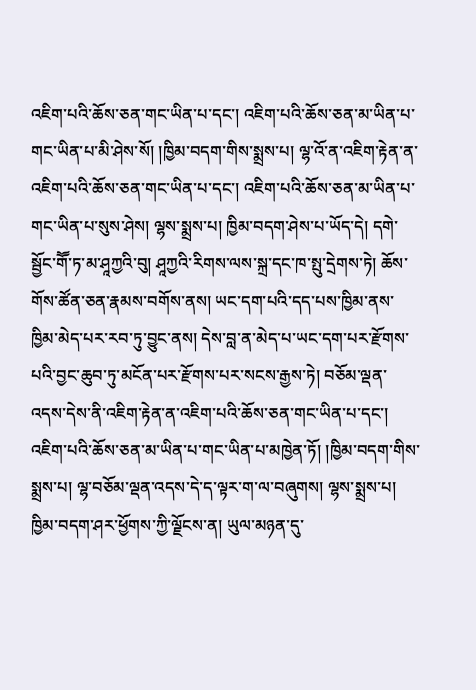འཇིག་པའི་ཆོས་ཅན་གང་ཡིན་པ་དང་། འཇིག་པའི་ཆོས་ཅན་མ་ཡིན་པ་གང་ཡིན་པ་མི་ཤེས་སོ། །ཁྱིམ་བདག་གིས་སྨྲས་པ། ལྷ་འོ་ན་འཇིག་རྟེན་ན་འཇིག་པའི་ཆོས་ཅན་གང་ཡིན་པ་དང་། འཇིག་པའི་ཆོས་ཅན་མ་ཡིན་པ་གང་ཡིན་པ་སུས་ཤེས། ལྷས་སྨྲས་པ། ཁྱིམ་བདག་ཤེས་པ་ཡོད་དེ། དགེ་སྦྱོང་གཽ་ཏ་མ་ཤཱཀྱའི་བུ། ཤཱཀྱའི་རིགས་ལས་སྐྲ་དང་ཁ་སྤུ་དྲེགས་ཏེ། ཆོས་གོས་ཚོན་ཅན་རྣམས་བགོས་ནས། ཡང་དག་པའི་དད་པས་ཁྱིམ་ནས་ཁྱིམ་མེད་པར་རབ་ཏུ་བྱུང་ནས། དེས་བླ་ན་མེད་པ་ཡང་དག་པར་རྫོགས་པའི་བྱང་ཆུབ་ཏུ་མངོན་པར་རྫོགས་པར་སངས་རྒྱས་ཏེ། བཅོམ་ལྡན་འདས་དེས་ནི་འཇིག་རྟེན་ན་འཇིག་པའི་ཆོས་ཅན་གང་ཡིན་པ་དང་། འཇིག་པའི་ཆོས་ཅན་མ་ཡིན་པ་གང་ཡིན་པ་མཁྱེན་ཏོ། །ཁྱིམ་བདག་གིས་སྨྲས་པ། ལྷ་བཅོམ་ལྡན་འདས་དེ་ད་ལྟར་ག་ལ་བཞུགས། ལྷས་སྨྲས་པ། ཁྱིམ་བདག་ཤར་ཕྱོགས་ཀྱི་ལྗོངས་ན། ཡུལ་མཉན་དུ་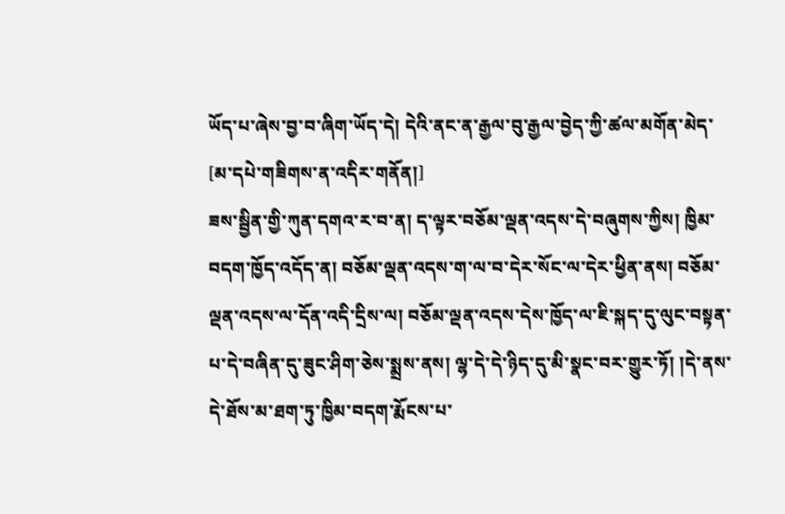ཡོད་པ་ཞེས་བྱ་བ་ཞིག་ཡོད་དེ། དེའི་ནང་ན་རྒྱལ་བུ་རྒྱལ་བྱེད་ཀྱི་ཚལ་མགོན་མེད་
[མ་དཔེ་གཟིགས་ན་འདིར་གནོན།]
ཟས་སྦྱིན་གྱི་ཀུན་དགའ་ར་བ་ན། ད་ལྟར་བཅོམ་ལྡན་འདས་དེ་བཞུགས་ཀྱིས། ཁྱིམ་བདག་ཁྱོད་འདོད་ན། བཅོམ་ལྡན་འདས་ག་ལ་བ་དེར་སོང་ལ་དེར་ཕྱིན་ནས། བཅོམ་ལྡན་འདས་ལ་དོན་འདི་དྲིས་ལ། བཅོམ་ལྡན་འདས་དེས་ཁྱོད་ལ་ཇི་སྐད་དུ་ལུང་བསྟན་པ་དེ་བཞིན་དུ་ཟུང་ཤིག་ཅེས་སྨྲས་ནས། ལྷ་དེ་དེ་ཉིད་དུ་མི་སྣང་བར་གྱུར་ཏོ། །དེ་ནས་དེ་ཐོས་མ་ཐག་ཏུ་ཁྱིམ་བདག་རྨོངས་པ་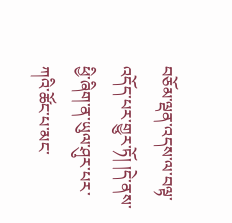བཅོམ་ལྡན་འདས་ལ་བལྟ་འདོད་པར་གྱུར་ཏོ། །དེ་ནས་ཕྱི་ཞིག་ན་ཡུལ་ཤུར་པར་ཀའི་ཚོང་པ་མང་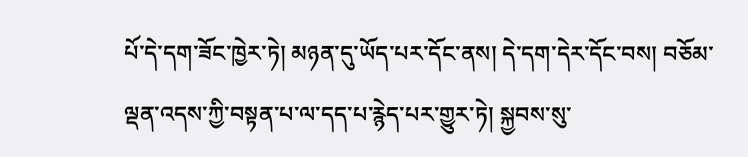པོ་དེ་དག་ཟོང་ཁྱེར་ཏེ། མཉན་དུ་ཡོད་པར་དོང་ནས། དེ་དག་དེར་དོང་བས། བཅོམ་ལྡན་འདས་ཀྱི་བསྟན་པ་ལ་དད་པ་རྙེད་པར་གྱུར་ཏེ། སྐྱབས་སུ་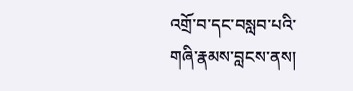འགྲོ་བ་དང་བསླབ་པའི་གཞི་རྣམས་བླངས་ནས།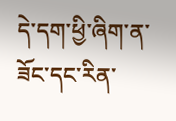དེ་དག་ཕྱི་ཞིག་ན་ཟོང་དང་རིན་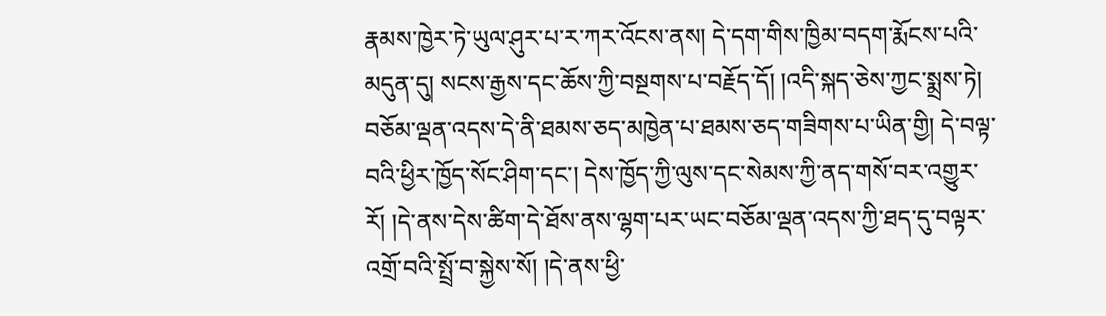རྣམས་ཁྱེར་ཏེ་ཡུལ་ཤུར་པ་ར་ཀར་འོངས་ནས། དེ་དག་གིས་ཁྱིམ་བདག་རྨོངས་པའི་མདུན་དུ། སངས་རྒྱས་དང་ཆོས་ཀྱི་བསྔགས་པ་བརྗོད་དོ། །འདི་སྐད་ཅེས་ཀྱང་སྨྲས་ཏེ། བཅོམ་ལྡན་འདས་དེ་ནི་ཐམས་ཅད་མཁྱེན་པ་ཐམས་ཅད་གཟིགས་པ་ཡིན་གྱི། དེ་བལྟ་བའི་ཕྱིར་ཁྱོད་སོང་ཤིག་དང་། དེས་ཁྱོད་ཀྱི་ལུས་དང་སེམས་ཀྱི་ནད་གསོ་བར་འགྱུར་རོ། །དེ་ནས་དེས་ཚིག་དེ་ཐོས་ནས་ལྷག་པར་ཡང་བཅོམ་ལྡན་འདས་ཀྱི་ཐད་དུ་བལྟར་འགྲོ་བའི་སྤྲོ་བ་སྐྱེས་སོ། །དེ་ནས་ཕྱི་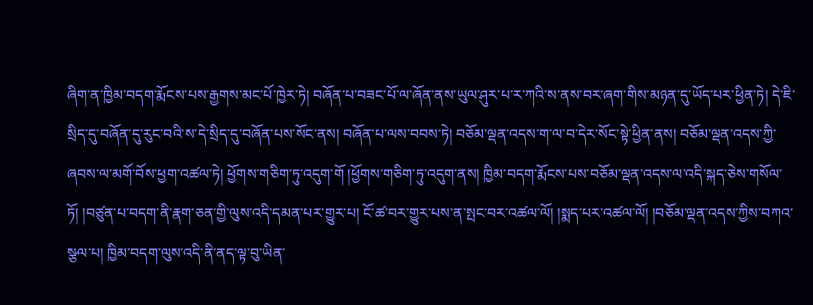ཞིག་ན་ཁྱིམ་བདག་རྨོངས་པས་རྒྱགས་མང་པོ་ཁྱེར་ཏེ། བཞོན་པ་བཟང་པོ་ལ་ཞོན་ནས་ཡུལ་ཤུར་པ་ར་ཀའི་ས་ནས་བར་ཞག་གིས་མཉན་དུ་ཡོད་པར་ཕྱིན་ཏེ། དེ་ཇི་སྲིད་དུ་བཞོན་དུ་རུང་བའི་ས་དེ་སྲིད་དུ་བཞོན་པས་སོང་ནས། བཞོན་པ་ལས་བབས་ཏེ། བཅོམ་ལྡན་འདས་ག་ལ་བ་དེར་སོང་སྟེ་ཕྱིན་ནས། བཅོམ་ལྡན་འདས་ཀྱི་ཞབས་ལ་མགོ་བོས་ཕྱག་འཚལ་ཏེ། ཕྱོགས་གཅིག་ཏུ་འདུག་གོ །ཕྱོགས་གཅིག་ཏུ་འདུག་ནས། ཁྱིམ་བདག་རྨོངས་པས་བཅོམ་ལྡན་འདས་ལ་འདི་སྐད་ཅེས་གསོལ་ཏོ། །བཙུན་པ་བདག་ནི་རྣག་ཅན་གྱི་ལུས་འདི་དམན་པར་གྱུར་པ། ངོ་ཚ་བར་གྱུར་པས་ན་སྤང་བར་འཚལ་ལོ། །སྨད་པར་འཚལ་ལོ། །བཅོམ་ལྡན་འདས་ཀྱིས་བཀའ་སྩལ་པ། ཁྱིམ་བདག་ལུས་འདི་ནི་ནད་ལྟ་བུ་ཡིན་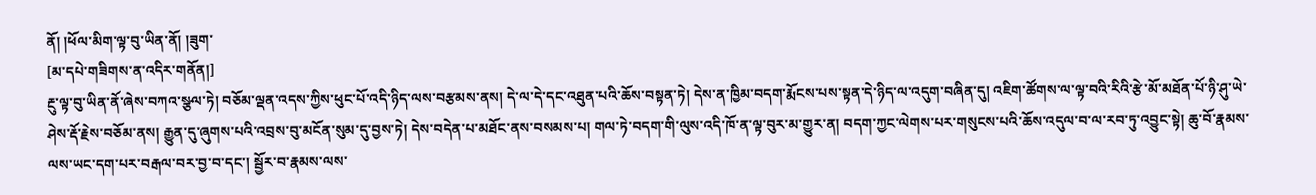ནོ། །ཕོལ་མིག་ལྟ་བུ་ཡིན་ནོ། །ཟུག་
[མ་དཔེ་གཟིགས་ན་འདིར་གནོན།]
རྔུ་ལྟ་བུ་ཡིན་ནོ་ཞེས་བཀའ་སྩལ་ཏེ། བཅོམ་ལྡན་འདས་ཀྱིས་ཕུང་པོ་འདི་ཉིད་ལས་བརྩམས་ནས། དེ་ལ་དེ་དང་འཐུན་པའི་ཆོས་བསྟན་ཏེ། དེས་ན་ཁྱིམ་བདག་རྨོངས་པས་སྟན་དེ་ཉིད་ལ་འདུག་བཞིན་དུ། འཇིག་ཚོགས་ལ་ལྟ་བའི་རིའི་རྩེ་མོ་མཐོན་པོ་ཉི་ཤུ་ཡེ་ཤེས་རྡོ་རྗེས་བཅོམ་ནས། རྒྱུན་དུ་ཞུགས་པའི་འབྲས་བུ་མངོན་སུམ་དུ་བྱས་ཏེ། དེས་བདེན་པ་མཐོང་ནས་བསམས་པ། གལ་ཏེ་བདག་གི་ལུས་འདི་ཁོ་ན་ལྟ་བུར་མ་གྱུར་ན། བདག་ཀྱང་ལེགས་པར་གསུངས་པའི་ཆོས་འདུལ་བ་ལ་རབ་ཏུ་འབྱུང་སྟེ། ཆུ་བོ་རྣམས་ལས་ཡང་དག་པར་བརྒལ་བར་བྱ་བ་དང་། སྦྱོར་བ་རྣམས་ལས་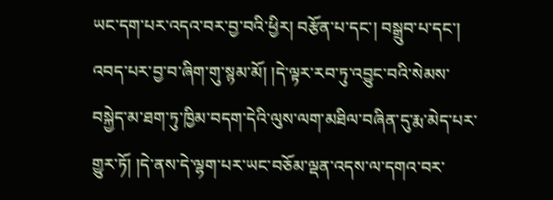ཡང་དག་པར་འདའ་བར་བྱ་བའི་ཕྱིར། བརྩོན་པ་དང་། བསྒྲུབ་པ་དང་། འབད་པར་བྱ་བ་ཞིག་གུ་སྙམ་མོ། །དེ་ལྟར་རབ་ཏུ་འབྱུང་བའི་སེམས་བསྐྱེད་མ་ཐག་ཏུ་ཁྱིམ་བདག་དེའི་ལུས་ལག་མཐིལ་བཞིན་དུ་རྨ་མེད་པར་གྱུར་ཏོ། །དེ་ནས་དེ་ལྷག་པར་ཡང་བཅོམ་ལྡན་འདས་ལ་དགའ་བར་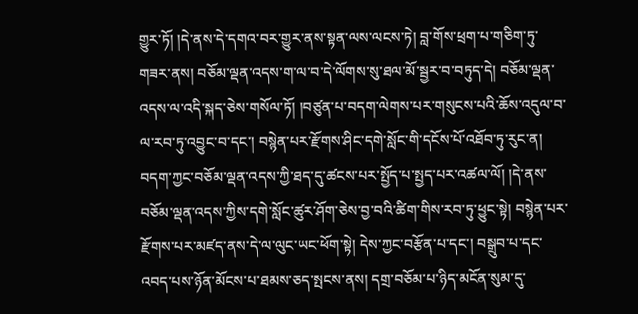གྱུར་ཏོ། །དེ་ནས་དེ་དགའ་བར་གྱུར་ནས་སྟན་ལས་ལངས་ཏེ། བླ་གོས་ཕྲག་པ་གཅིག་ཏུ་གཟར་ནས། བཅོམ་ལྡན་འདས་ག་ལ་བ་དེ་ལོགས་སུ་ཐལ་མོ་སྦྱར་བ་བཏུད་དེ། བཅོམ་ལྡན་འདས་ལ་འདི་སྐད་ཅེས་གསོལ་ཏོ། །བཙུན་པ་བདག་ལེགས་པར་གསུངས་པའི་ཆོས་འདུལ་བ་ལ་རབ་ཏུ་འབྱུང་བ་དང་། བསྙེན་པར་རྫོགས་ཤིང་དགེ་སློང་གི་དངོས་པོ་འཐོབ་ཏུ་རུང་ན། བདག་ཀྱང་བཅོམ་ལྡན་འདས་ཀྱི་ཐད་དུ་ཚངས་པར་སྤྱོད་པ་སྤྱད་པར་འཚལ་ལོ། །དེ་ནས་བཅོམ་ལྡན་འདས་ཀྱིས་དགེ་སློང་ཚུར་ཤོག་ཅེས་བྱ་བའི་ཚིག་གིས་རབ་ཏུ་ཕྱུང་སྟེ། བསྙེན་པར་རྫོགས་པར་མཛད་ནས་དེ་ལ་ལུང་ཡང་ཕོག་སྟེ། དེས་ཀྱང་བརྩོན་པ་དང་། བསྒྲུབ་པ་དང་འབད་པས་ཉོན་མོངས་པ་ཐམས་ཅད་སྤངས་ནས། དགྲ་བཅོམ་པ་ཉིད་མངོན་སུམ་དུ་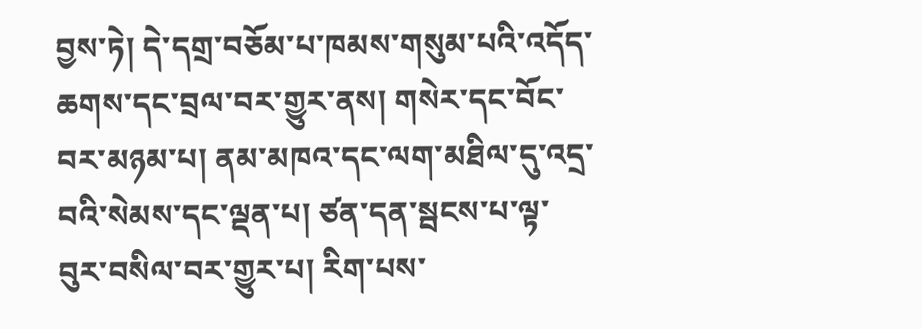བྱས་ཏེ། དེ་དགྲ་བཅོམ་པ་ཁམས་གསུམ་པའི་འདོད་ཆགས་དང་བྲལ་བར་གྱུར་ནས། གསེར་དང་བོང་བར་མཉམ་པ། ནམ་མཁའ་དང་ལག་མཐིལ་དུ་འདྲ་བའི་སེམས་དང་ལྡན་པ། ཙན་དན་སྦངས་པ་ལྟ་བུར་བསིལ་བར་གྱུར་པ། རིག་པས་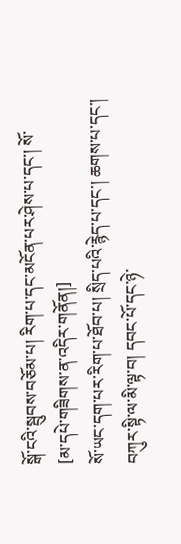སྒོ་ངའི་སྦུབས་བཅོམ་པ། རིག་པ་དང་མངོན་པར་ཤེས་པ་དང་། སོ་
[མ་དཔེ་གཟིགས་ན་འདིར་གནོན།]
སོ་ཡང་དག་པར་རིག་པ་ཐོབ་པ། སྲིད་པའི་རྙེད་པ་དང་། ཆགས་པ་དང་། བཀུར་སྟི་ལ་མི་ལྟ་བ། དབང་པོ་དང་ཉེ་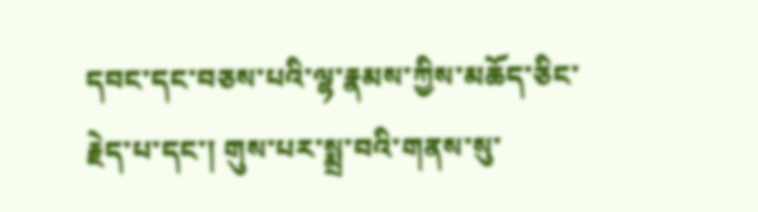དབང་དང་བཅས་པའི་ལྷ་རྣམས་ཀྱིས་མཆོད་ཅིང་རྗེད་པ་དང་། གུས་པར་སྨྲ་བའི་གནས་སུ་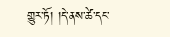གྱུར་ཏོ། །དེ་ནས་ཚེ་དང་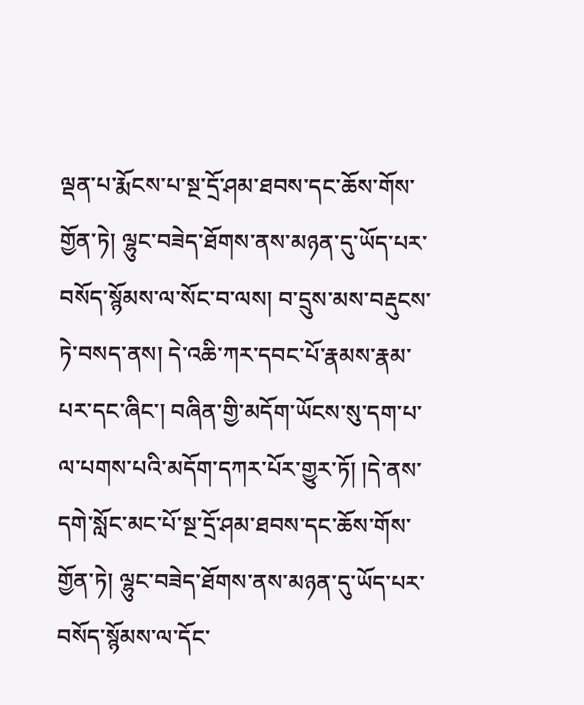ལྡན་པ་རྨོངས་པ་སྔ་དྲོ་ཤམ་ཐབས་དང་ཆོས་གོས་གྱོན་ཏེ། ལྷུང་བཟེད་ཐོགས་ནས་མཉན་དུ་ཡོད་པར་བསོད་སྙོམས་ལ་སོང་བ་ལས། བ་དྲུས་མས་བརྡུངས་ཏེ་བསད་ནས། དེ་འཆི་ཀར་དབང་པོ་རྣམས་རྣམ་པར་དང་ཞིང་། བཞིན་གྱི་མདོག་ཡོངས་སུ་དག་པ་ལ་པགས་པའི་མདོག་དཀར་པོར་གྱུར་ཏོ། །དེ་ནས་དགེ་སློང་མང་པོ་སྔ་དྲོ་ཤམ་ཐབས་དང་ཆོས་གོས་གྱོན་ཏེ། ལྷུང་བཟེད་ཐོགས་ནས་མཉན་དུ་ཡོད་པར་བསོད་སྙོམས་ལ་དོང་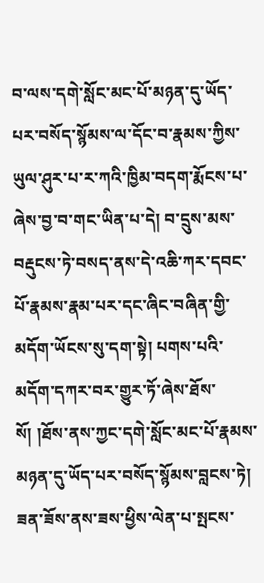བ་ལས་དགེ་སློང་མང་པོ་མཉན་དུ་ཡོད་པར་བསོད་སྙོམས་ལ་དོང་བ་རྣམས་ཀྱིས་ཡུལ་ཤུར་པ་ར་ཀའི་ཁྱིམ་བདག་རྨོངས་པ་ཞེས་བྱ་བ་གང་ཡིན་པ་དེ། བ་དྲུས་མས་བརྡུངས་ཏེ་བསད་ནས་དེ་འཆི་ཀར་དབང་པོ་རྣམས་རྣམ་པར་དང་ཞིང་བཞིན་གྱི་མདོག་ཡོངས་སུ་དག་སྟེ། པགས་པའི་མདོག་དཀར་བར་གྱུར་ཏོ་ཞེས་ཐོས་སོ། །ཐོས་ནས་ཀྱང་དགེ་སློང་མང་པོ་རྣམས་མཉན་དུ་ཡོད་པར་བསོད་སྙོམས་བླངས་ཏེ། ཟན་ཟོས་ནས་ཟས་ཕྱིས་ལེན་པ་སྤངས་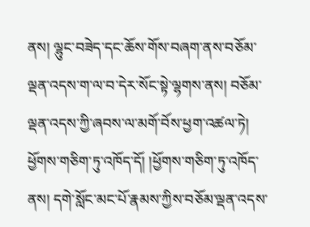ནས། ལྷུང་བཟེད་དང་ཆོས་གོས་བཞག་ནས་བཅོམ་ལྡན་འདས་ག་ལ་བ་དེར་སོང་སྟེ་ལྷགས་ནས། བཅོམ་ལྡན་འདས་ཀྱི་ཞབས་ལ་མགོ་བོས་ཕྱག་འཚལ་ཏེ། ཕྱོགས་གཅིག་ཏུ་འཁོད་དོ། །ཕྱོགས་གཅིག་ཏུ་འཁོད་ནས། དགེ་སློང་མང་པོ་རྣམས་ཀྱིས་བཅོམ་ལྡན་འདས་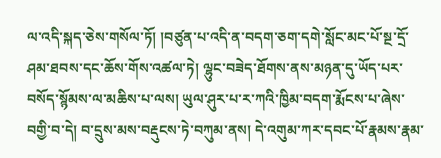ལ་འདི་སྐད་ཅེས་གསོལ་ཏོ། །བཙུན་པ་འདི་ན་བདག་ཅག་དགེ་སློང་མང་པོ་སྔ་དྲོ་ཤམ་ཐབས་དང་ཆོས་གོས་འཚལ་ཏེ། ལྷུང་བཟེད་ཐོགས་ནས་མཉན་དུ་ཡོད་པར་བསོད་སྙོམས་ལ་མཆིས་པ་ལས། ཡུལ་ཤུར་པ་ར་ཀའི་ཁྱིམ་བདག་རྨོངས་པ་ཞེས་བགྱི་བ་དེ། བ་དྲུས་མས་བརྡུངས་ཏེ་བཀུམ་ནས། དེ་འགུམ་ཀར་དབང་པོ་རྣམས་རྣམ་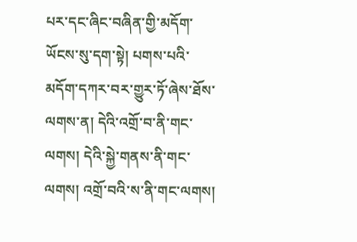པར་དང་ཞིང་བཞིན་གྱི་མདོག་ཡོངས་སུ་དག་སྟེ། པགས་པའི་མདོག་དཀར་བར་གྱུར་ཏོ་ཞེས་ཐོས་ལགས་ན། དེའི་འགྲོ་བ་ནི་གང་ལགས། དེའི་སྐྱེ་གནས་ནི་གང་ལགས། འགྲོ་བའི་ས་ནི་གང་ལགས།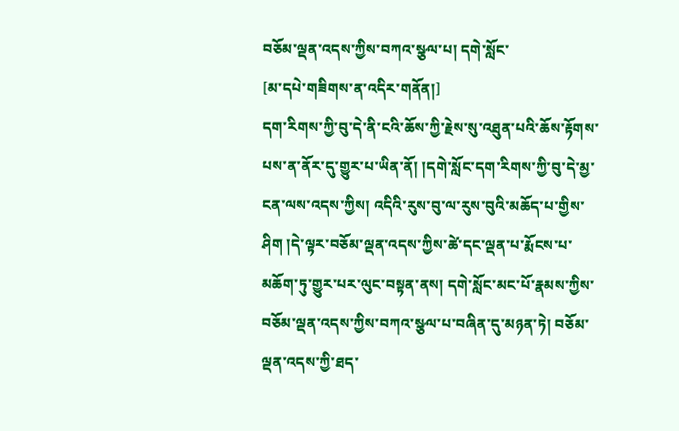བཅོམ་ལྡན་འདས་ཀྱིས་བཀའ་སྩལ་པ། དགེ་སློང་
[མ་དཔེ་གཟིགས་ན་འདིར་གནོན།]
དག་རིགས་ཀྱི་བུ་དེ་ནི་ངའི་ཆོས་ཀྱི་རྗེས་སུ་འཐུན་པའི་ཆོས་རྟོགས་པས་ན་ནོར་དུ་གྱུར་པ་ཡིན་ནོ། །དགེ་སློང་དག་རིགས་ཀྱི་བུ་དེ་མྱ་ངན་ལས་འདས་ཀྱིས། འདིའི་རུས་བུ་ལ་རུས་བུའི་མཆོད་པ་གྱིས་ཤིག །དེ་ལྟར་བཅོམ་ལྡན་འདས་ཀྱིས་ཚེ་དང་ལྡན་པ་རྨོངས་པ་མཆོག་ཏུ་གྱུར་པར་ལུང་བསྟན་ནས། དགེ་སློང་མང་པོ་རྣམས་ཀྱིས་བཅོམ་ལྡན་འདས་ཀྱིས་བཀའ་སྩལ་པ་བཞིན་དུ་མཉན་ཏེ། བཅོམ་ལྡན་འདས་ཀྱི་ཐད་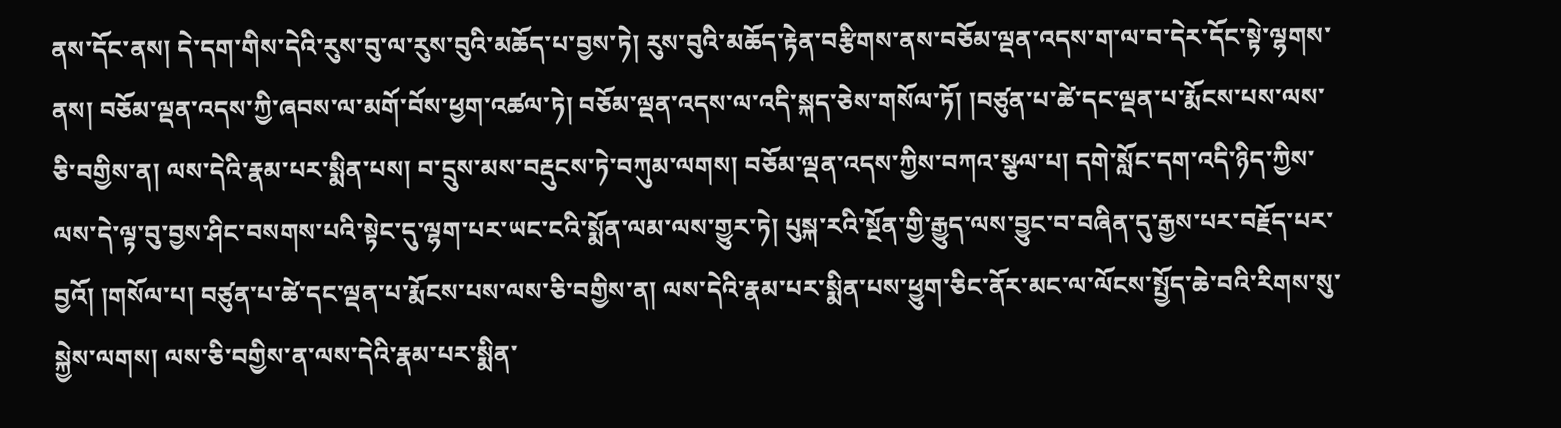ནས་དོང་ནས། དེ་དག་གིས་དེའི་རུས་བུ་ལ་རུས་བུའི་མཆོད་པ་བྱས་ཏེ། རུས་བུའི་མཆོད་རྟེན་བརྩིགས་ནས་བཅོམ་ལྡན་འདས་ག་ལ་བ་དེར་དོང་སྟེ་ལྷགས་ནས། བཅོམ་ལྡན་འདས་ཀྱི་ཞབས་ལ་མགོ་བོས་ཕྱག་འཚལ་ཏེ། བཅོམ་ལྡན་འདས་ལ་འདི་སྐད་ཅེས་གསོལ་ཏོ། །བཙུན་པ་ཚེ་དང་ལྡན་པ་རྨོངས་པས་ལས་ཅི་བགྱིས་ན། ལས་དེའི་རྣམ་པར་སྨིན་པས། བ་དྲུས་མས་བརྡུངས་ཏེ་བཀུམ་ལགས། བཅོམ་ལྡན་འདས་ཀྱིས་བཀའ་སྩལ་པ། དགེ་སློང་དག་འདི་ཉིད་ཀྱིས་ལས་དེ་ལྟ་བུ་བྱས་ཤིང་བསགས་པའི་སྟེང་དུ་ལྷག་པར་ཡང་ངའི་སྨོན་ལམ་ལས་གྱུར་ཏེ། པུསྐ་རའི་སྔོན་གྱི་རྒྱུད་ལས་བྱུང་བ་བཞིན་དུ་རྒྱས་པར་བརྗོད་པར་བྱའོ། །གསོལ་པ། བཙུན་པ་ཚེ་དང་ལྡན་པ་རྨོངས་པས་ལས་ཅི་བགྱིས་ན། ལས་དེའི་རྣམ་པར་སྨིན་པས་ཕྱུག་ཅིང་ནོར་མང་ལ་ལོངས་སྤྱོད་ཆེ་བའི་རིགས་སུ་སྐྱེས་ལགས། ལས་ཅི་བགྱིས་ན་ལས་དེའི་རྣམ་པར་སྨིན་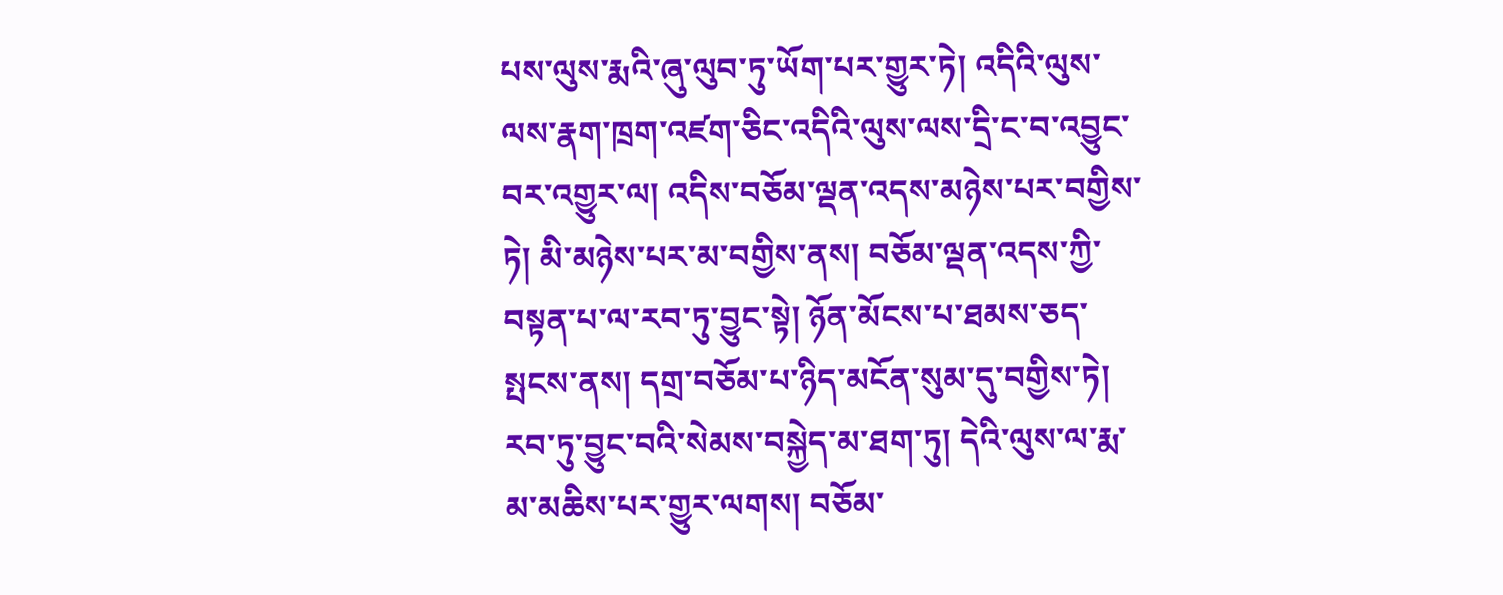པས་ལུས་རྨའི་ཞུ་ལུབ་ཏུ་ཡོག་པར་གྱུར་ཏེ། འདིའི་ལུས་ལས་རྣག་ཁྲག་འཛག་ཅིང་འདིའི་ལུས་ལས་དྲི་ང་བ་འབྱུང་བར་འགྱུར་ལ། འདིས་བཅོམ་ལྡན་འདས་མཉེས་པར་བགྱིས་ཏེ། མི་མཉེས་པར་མ་བགྱིས་ནས། བཅོམ་ལྡན་འདས་ཀྱི་བསྟན་པ་ལ་རབ་ཏུ་བྱུང་སྟེ། ཉོན་མོངས་པ་ཐམས་ཅད་སྤངས་ནས། དགྲ་བཅོམ་པ་ཉིད་མངོན་སུམ་དུ་བགྱིས་ཏེ། རབ་ཏུ་བྱུང་བའི་སེམས་བསྐྱེད་མ་ཐག་ཏུ། དེའི་ལུས་ལ་རྨ་མ་མཆིས་པར་གྱུར་ལགས། བཅོམ་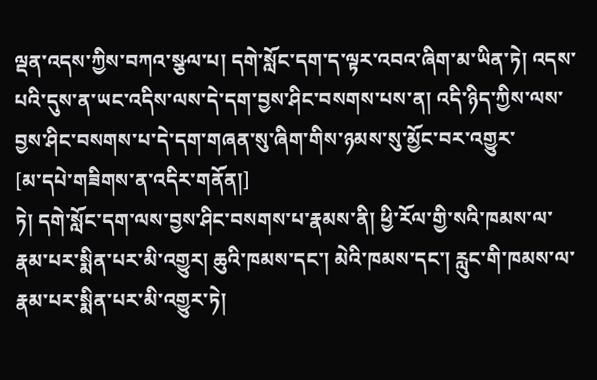ལྡན་འདས་ཀྱིས་བཀའ་སྩལ་པ། དགེ་སློང་དག་ད་ལྟར་འབའ་ཞིག་མ་ཡིན་ཏེ། འདས་པའི་དུས་ན་ཡང་འདིས་ལས་དེ་དག་བྱས་ཤིང་བསགས་པས་ན། འདི་ཉིད་ཀྱིས་ལས་བྱས་ཤིང་བསགས་པ་དེ་དག་གཞན་སུ་ཞིག་གིས་ཉམས་སུ་མྱོང་བར་འགྱུར་
[མ་དཔེ་གཟིགས་ན་འདིར་གནོན།]
ཏེ། དགེ་སློང་དག་ལས་བྱས་ཤིང་བསགས་པ་རྣམས་ནི། ཕྱི་རོལ་གྱི་སའི་ཁམས་ལ་རྣམ་པར་སྨིན་པར་མི་འགྱུར། ཆུའི་ཁམས་དང་། མེའི་ཁམས་དང་། རླུང་གི་ཁམས་ལ་རྣམ་པར་སྨིན་པར་མི་འགྱུར་ཏེ།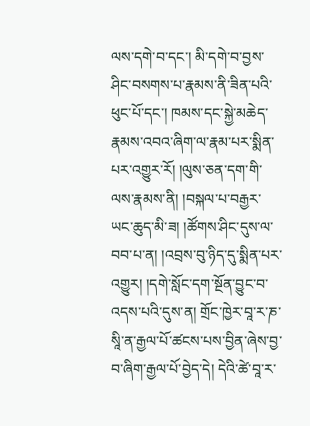ལས་དགེ་བ་དང་། མི་དགེ་བ་བྱས་ཤིང་བསགས་པ་རྣམས་ནི་ཟིན་པའི་ཕུང་པོ་དང་། ཁམས་དང་སྐྱེ་མཆེད་རྣམས་འབའ་ཞིག་ལ་རྣམ་པར་སྨིན་པར་འགྱུར་རོ། །ལུས་ཅན་དག་གི་ལས་རྣམས་ནི། །བསྐལ་པ་བརྒྱར་ཡང་ཆུད་མི་ཟ། །ཚོགས་ཤིང་དུས་ལ་བབ་པ་ན། །འབྲས་བུ་ཉིད་དུ་སྨིན་པར་འགྱུར། །དགེ་སློང་དག་སྔོན་བྱུང་བ་འདས་པའི་དུས་ན། གྲོང་ཁྱེར་བཱ་ར་ཎ་སཱི་ན་རྒྱལ་པོ་ཚངས་པས་བྱིན་ཞེས་བྱ་བ་ཞིག་རྒྱལ་པོ་བྱེད་དེ། དེའི་ཚེ་བཱ་ར་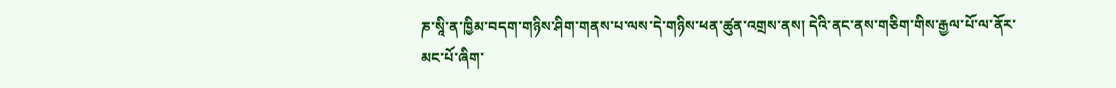ཎ་སཱི་ན་ཁྱིམ་བདག་གཉིས་ཤིག་གནས་པ་ལས་དེ་གཉིས་ཕན་ཚུན་འགྲས་ནས། དེའི་ནང་ནས་གཅིག་གིས་རྒྱལ་པོ་ལ་ནོར་མང་པོ་ཞིག་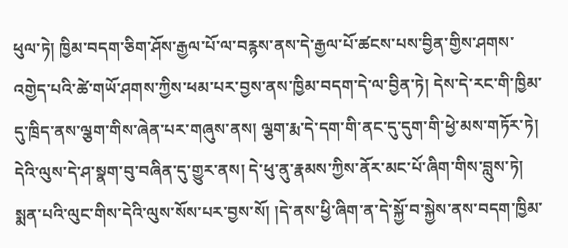ཕུལ་ཏེ། ཁྱིམ་བདག་ཅིག་ཤོས་རྒྱལ་པོ་ལ་བརྙས་ནས་དེ་རྒྱལ་པོ་ཚངས་པས་བྱིན་གྱིས་ཤགས་འགྱེད་པའི་ཚེ་གཡོ་ཤགས་ཀྱིས་ཕམ་པར་བྱས་ནས་ཁྱིམ་བདག་དེ་ལ་བྱིན་ཏེ། དེས་དེ་རང་གི་ཁྱིམ་དུ་ཁྲིད་ནས་ལྕག་གིས་ཞེན་པར་གཞུས་ནས། ལྕག་རྨ་དེ་དག་གི་ནང་དུ་དུག་གི་ཕྱེ་མས་གཏོར་ཏེ། དེའི་ལུས་དེ་ཤ་སྣག་བུ་བཞིན་དུ་གྱུར་ནས། དེ་ཕུ་ནུ་རྣམས་ཀྱིས་ནོར་མང་པོ་ཞིག་གིས་བླུས་ཏེ། སྨན་པའི་ལུང་གིས་དེའི་ལུས་སོས་པར་བྱས་སོ། །དེ་ནས་ཕྱི་ཞིག་ན་དེ་སྐྱོ་བ་སྐྱེས་ནས་བདག་ཁྱིམ་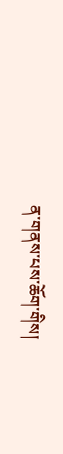ན་གནས་པས་ཆོག་གིས།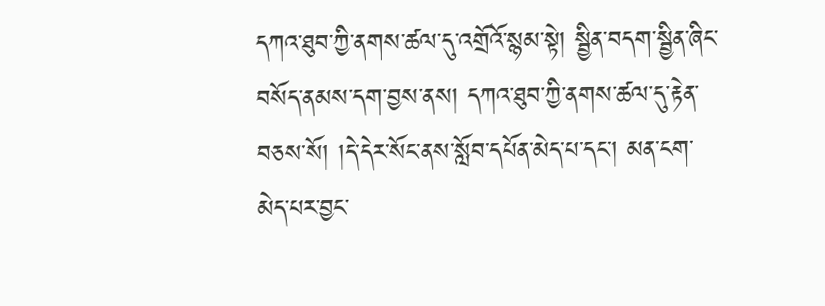དཀའ་ཐུབ་ཀྱི་ནགས་ཚལ་དུ་འགྲོའོ་སྙམ་སྟེ། སྦྱིན་བདག་སྦྱིན་ཞིང་བསོད་ནམས་དག་བྱས་ནས། དཀའ་ཐུབ་ཀྱི་ནགས་ཚལ་དུ་རྟེན་བཅས་སོ། །དེ་དེར་སོང་ནས་སློབ་དཔོན་མེད་པ་དང་། མན་ངག་མེད་པར་བྱང་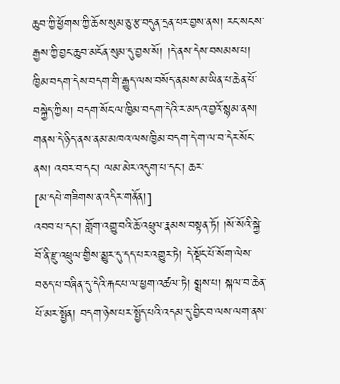ཆུབ་ཀྱི་ཕྱོགས་ཀྱི་ཆོས་སུམ་ཅུ་རྩ་བདུན་དྲན་པར་བྱས་ནས། རང་སངས་རྒྱས་ཀྱི་བྱང་ཆུབ་མངོན་སུམ་དུ་བྱས་སོ། །དེ་ནས་དེས་བསམས་པ། ཁྱིམ་བདག་དེས་བདག་གི་རྒྱུད་ལས་བསོད་ནམས་མ་ཡིན་པ་ཆེན་པོ་བསྐྱེད་ཀྱིས། བདག་སོང་ལ་ཁྱིམ་བདག་དེའི་ར་མདའ་བྱའོ་སྙམ་ནས། གནས་དེ་ཉིད་ནས་ནམ་མཁའ་ལས་ཁྱིམ་བདག་དེ་ག་ལ་བ་དེར་སོང་ནས། འབར་བ་དང་། ལམ་མེར་འདུག་པ་དང་། ཆར་
[མ་དཔེ་གཟིགས་ན་འདིར་གནོན།]
འབབ་པ་དང་། གློག་འགྱུ་བའི་ཆོ་འཕྲུལ་རྣམས་བསྟན་ཏོ། །སོ་སོའི་སྐྱེ་བོ་ནི་རྫུ་འཕྲུལ་གྱིས་མྱུར་དུ་དད་པར་འགྱུར་ཏེ། དེ་སྡོང་པོ་སོག་ལེས་བཅད་པ་བཞིན་དུ་དེའི་རྐང་པ་ལ་ཕྱག་འཚལ་ཏེ། སྨྲས་པ། སྐལ་བ་ཆེན་པོ་མར་སྤྱོན། བདག་ཉེས་པར་སྤྱོད་པའི་འདམ་དུ་བྱིང་བ་ལས་ལག་ནས་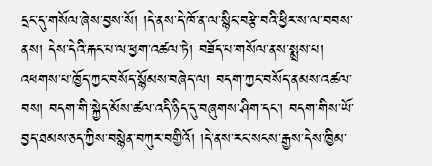དྲང་དུ་གསོལ་ཞེས་བྱས་སོ། །དེ་ནས་དེ་ཁོ་ན་ལ་སྙིང་བརྩེ་བའི་ཕྱིར་ས་ལ་བབས་ནས། དེས་དེའི་རྐང་པ་ལ་ཕྱག་འཚལ་ཏེ། བཟོད་པ་གསོལ་ནས་སྨྲས་པ། འཕགས་པ་ཁྱོད་ཀྱང་བསོད་སྙོམས་བཞེད་ལ། བདག་ཀྱང་བསོད་ནམས་འཚལ་བས། བདག་གི་སྐྱེད་མོས་ཚལ་འདི་ཉིད་དུ་བཞུགས་ཤིག་དང་། བདག་གིས་ཡོ་བྱད་ཐམས་ཅད་ཀྱིས་བསྙེན་བཀུར་བགྱིའོ། །དེ་ནས་རང་སངས་རྒྱས་དེས་ཁྱིམ་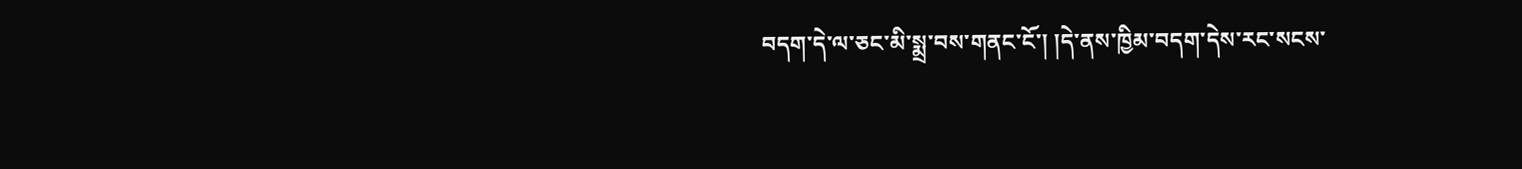བདག་དེ་ལ་ཅང་མི་སྨྲ་བས་གནང་ངོ་། །དེ་ནས་ཁྱིམ་བདག་དེས་རང་སངས་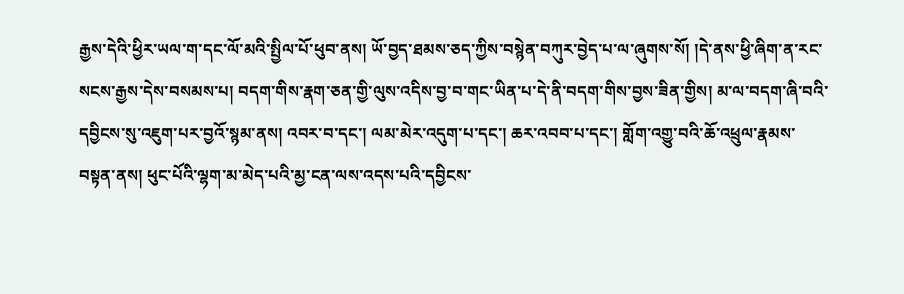རྒྱས་དེའི་ཕྱིར་ཡལ་ག་དང་ལོ་མའི་སྤྱིལ་པོ་ཕུབ་ནས། ཡོ་བྱད་ཐམས་ཅད་ཀྱིས་བསྙེན་བཀུར་བྱེད་པ་ལ་ཞུགས་སོ། །དེ་ནས་ཕྱི་ཞིག་ན་རང་སངས་རྒྱས་དེས་བསམས་པ། བདག་གིས་རྣག་ཅན་གྱི་ལུས་འདིས་བྱ་བ་གང་ཡིན་པ་དེ་ནི་བདག་གིས་བྱས་ཟིན་གྱིས། མ་ལ་བདག་ཞི་བའི་དབྱིངས་སུ་འཇུག་པར་བྱའོ་སྙམ་ནས། འབར་བ་དང་། ལམ་མེར་འདུག་པ་དང་། ཆར་འབབ་པ་དང་། གློག་འགྱུ་བའི་ཆོ་འཕྲུལ་རྣམས་བསྟན་ནས། ཕུང་པོའི་ལྷག་མ་མེད་པའི་མྱ་ངན་ལས་འདས་པའི་དབྱིངས་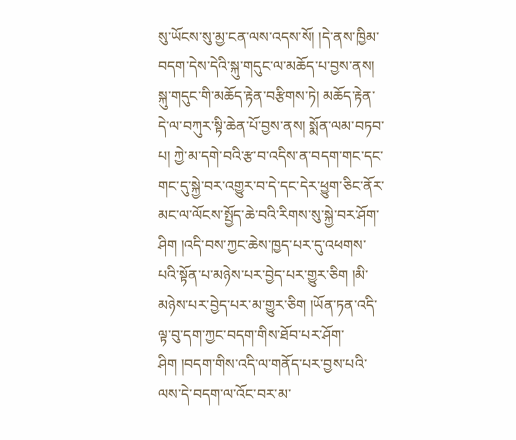སུ་ཡོངས་སུ་མྱ་ངན་ལས་འདས་སོ། །དེ་ནས་ཁྱིམ་བདག་དེས་དེའི་སྐུ་གདུང་ལ་མཆོད་པ་བྱས་ནས། སྐུ་གདུང་གི་མཆོད་རྟེན་བརྩིགས་ཏེ། མཆོད་རྟེན་དེ་ལ་བཀུར་སྟི་ཆེན་པོ་བྱས་ནས། སྨོན་ལམ་བཏབ་པ། ཀྱེ་མ་དགེ་བའི་རྩ་བ་འདིས་ན་བདག་གང་དང་གང་དུ་སྐྱེ་བར་འགྱུར་བ་དེ་དང་དེར་ཕྱུག་ཅིང་ནོར་མང་ལ་ལོངས་སྤྱོད་ཆེ་བའི་རིགས་སུ་སྐྱེ་བར་ཤོག་ཤིག །འདི་བས་ཀྱང་ཆེས་ཁྱད་པར་དུ་འཕགས་པའི་སྟོན་པ་མཉེས་པར་བྱེད་པར་གྱུར་ཅིག །མི་མཉེས་པར་བྱེད་པར་མ་གྱུར་ཅིག །ཡོན་ཏན་འདི་ལྟ་བུ་དག་ཀྱང་བདག་གིས་ཐོབ་པར་ཤོག་ཤིག །བདག་གིས་འདི་ལ་གནོད་པར་བྱས་པའི་ལས་དེ་བདག་ལ་འོང་བར་མ་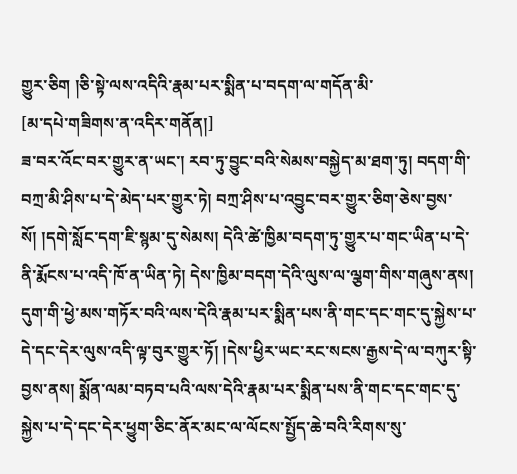གྱུར་ཅིག །ཅི་སྟེ་ལས་འདིའི་རྣམ་པར་སྨིན་པ་བདག་ལ་གདོན་མི་
[མ་དཔེ་གཟིགས་ན་འདིར་གནོན།]
ཟ་བར་འོང་བར་གྱུར་ན་ཡང་། རབ་ཏུ་བྱུང་བའི་སེམས་བསྐྱེད་མ་ཐག་ཏུ། བདག་གི་བཀྲ་མི་ཤིས་པ་དེ་མེད་པར་གྱུར་ཏེ། བཀྲ་ཤིས་པ་འབྱུང་བར་གྱུར་ཅིག་ཅེས་བྱས་སོ། །དགེ་སློང་དག་ཇི་སྙམ་དུ་སེམས། དེའི་ཚེ་ཁྱིམ་བདག་ཏུ་གྱུར་པ་གང་ཡིན་པ་དེ་ནི་རྨོངས་པ་འདི་ཁོ་ན་ཡིན་ཏེ། དེས་ཁྱིམ་བདག་དེའི་ལུས་ལ་ལྕག་གིས་གཞུས་ནས། དུག་གི་ཕྱེ་མས་གཏོར་བའི་ལས་དེའི་རྣམ་པར་སྨིན་པས་ནི་གང་དང་གང་དུ་སྐྱེས་པ་དེ་དང་དེར་ལུས་འདི་ལྟ་བུར་གྱུར་ཏོ། །དེས་ཕྱིར་ཡང་རང་སངས་རྒྱས་དེ་ལ་བཀུར་སྟི་བྱས་ནས། སྨོན་ལམ་བཏབ་པའི་ལས་དེའི་རྣམ་པར་སྨིན་པས་ནི་གང་དང་གང་དུ་སྐྱེས་པ་དེ་དང་དེར་ཕྱུག་ཅིང་ནོར་མང་ལ་ལོངས་སྤྱོད་ཆེ་བའི་རིགས་སུ་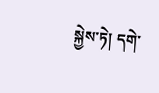སྐྱེས་ཏེ། དགེ་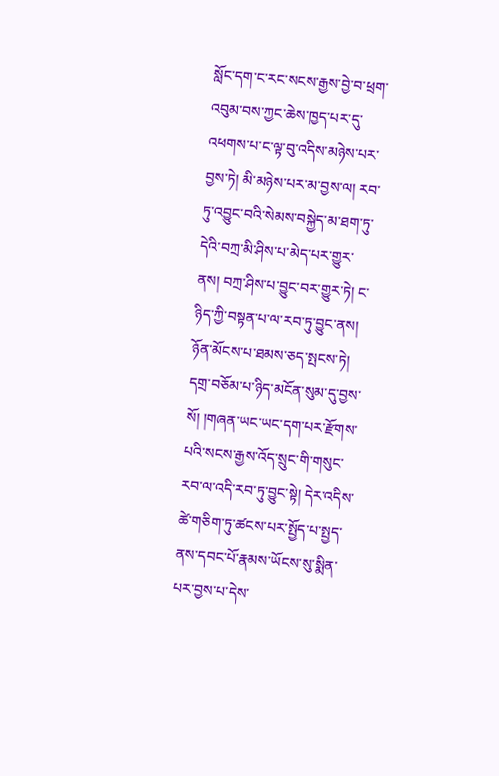སློང་དག་ང་རང་སངས་རྒྱས་བྱེ་བ་ཕྲག་འབུམ་བས་ཀྱང་ཆེས་ཁྱད་པར་དུ་འཕགས་པ་ང་ལྟ་བུ་འདིས་མཉེས་པར་བྱས་ཏེ། མི་མཉེས་པར་མ་བྱས་ལ། རབ་ཏུ་འབྱུང་བའི་སེམས་བསྐྱེད་མ་ཐག་ཏུ་དེའི་བཀྲ་མི་ཤིས་པ་མེད་པར་གྱུར་ནས། བཀྲ་ཤིས་པ་བྱུང་བར་གྱུར་ཏེ། ང་ཉིད་ཀྱི་བསྟན་པ་ལ་རབ་ཏུ་བྱུང་ནས། ཉོན་མོངས་པ་ཐམས་ཅད་སྤངས་ཏེ། དགྲ་བཅོམ་པ་ཉིད་མངོན་སུམ་དུ་བྱས་སོ། །གཞན་ཡང་ཡང་དག་པར་རྫོགས་པའི་སངས་རྒྱས་འོད་སྲུང་གི་གསུང་རབ་ལ་འདི་རབ་ཏུ་བྱུང་སྟེ། དེར་འདིས་ཚེ་གཅིག་ཏུ་ཚངས་པར་སྤྱོད་པ་སྤྱད་ནས་དབང་པོ་རྣམས་ཡོངས་སུ་སྨིན་པར་བྱས་པ་དེས་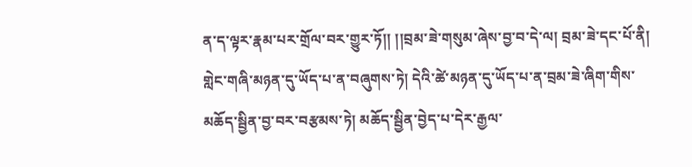ན་ད་ལྟར་རྣམ་པར་གྲོལ་བར་གྱུར་ཏོ།། །།བྲམ་ཟེ་གསུམ་ཞེས་བྱ་བ་དེ་ལ། བྲམ་ཟེ་དང་པོ་ནི། གླེང་གཞི་མཉན་དུ་ཡོད་པ་ན་བཞུགས་ཏེ། དེའི་ཚེ་མཉན་དུ་ཡོད་པ་ན་བྲམ་ཟེ་ཞིག་གིས་མཆོད་སྦྱིན་བྱ་བར་བརྩམས་ཏེ། མཆོད་སྦྱིན་བྱེད་པ་དེར་རྒྱལ་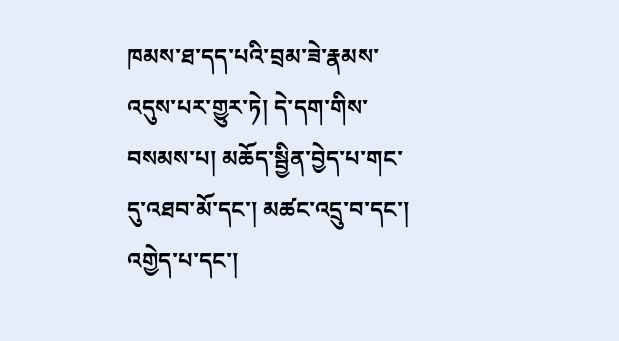ཁམས་ཐ་དད་པའི་བྲམ་ཟེ་རྣམས་འདུས་པར་གྱུར་ཏེ། དེ་དག་གིས་བསམས་པ། མཆོད་སྦྱིན་བྱེད་པ་གང་དུ་འཐབ་མོ་དང་། མཚང་འདྲུ་བ་དང་། འགྱེད་པ་དང་།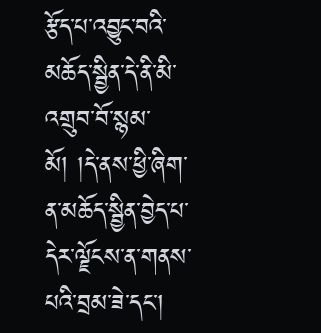རྩོད་པ་འབྱུང་བའི་མཆོད་སྦྱིན་དེ་ནི་མི་འགྲུབ་བོ་སྙམ་མོ། །དེ་ནས་ཕྱི་ཞིག་ན་མཆོད་སྦྱིན་བྱེད་པ་དེར་ལྗོངས་ན་གནས་པའི་བྲམ་ཟེ་དང་།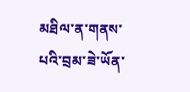མཐིལ་ན་གནས་པའི་བྲམ་ཟེ་ཡོན་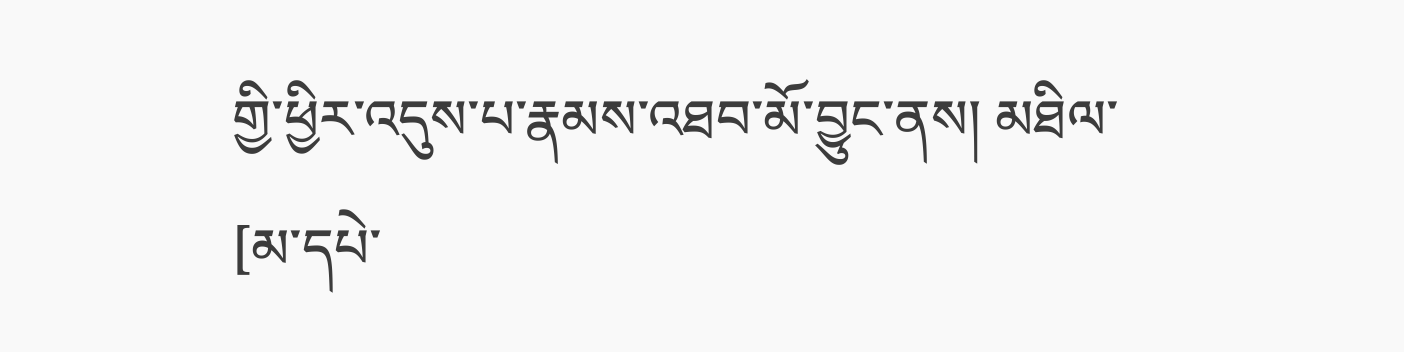གྱི་ཕྱིར་འདུས་པ་རྣམས་འཐབ་མོ་བྱུང་ནས། མཐིལ་
[མ་དཔེ་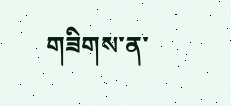གཟིགས་ན་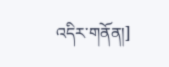འདིར་གནོན།]